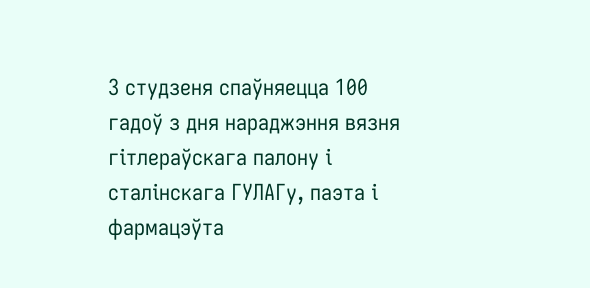3 студзеня спаўняецца 100 гадоў з дня нараджэння вязня гітлераўскага палону і сталінскага ГУЛАГу, паэта і фармацэўта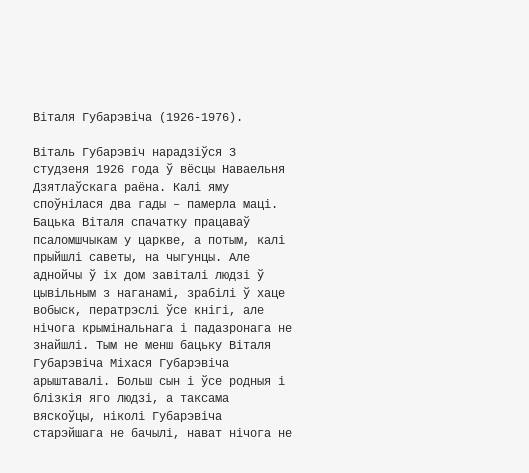Віталя Губарэвіча (1926-1976).

Віталь Губарэвіч нарадзіўся 3 студзеня 1926 года ў вёсцы Наваельня Дзятлаўскага раёна. Калі яму споўнілася два гады – памерла маці. Бацька Віталя спачатку працаваў псаломшчыкам у царкве, а потым, калі прыйшлі саветы, на чыгунцы. Але аднойчы ў іх дом завіталі людзі ў цывільным з наганамі, зрабілі ў хаце вобыск, ператрэслі ўсе кнігі, але нічога крымінальнага і падазронага не знайшлі. Тым не менш бацьку Віталя Губарэвіча Міхася Губарэвіча арыштавалі. Больш сын і ўсе родныя і блізкія яго людзі, а таксама вяскоўцы, ніколі Губарэвіча старэйшага не бачылі, нават нічога не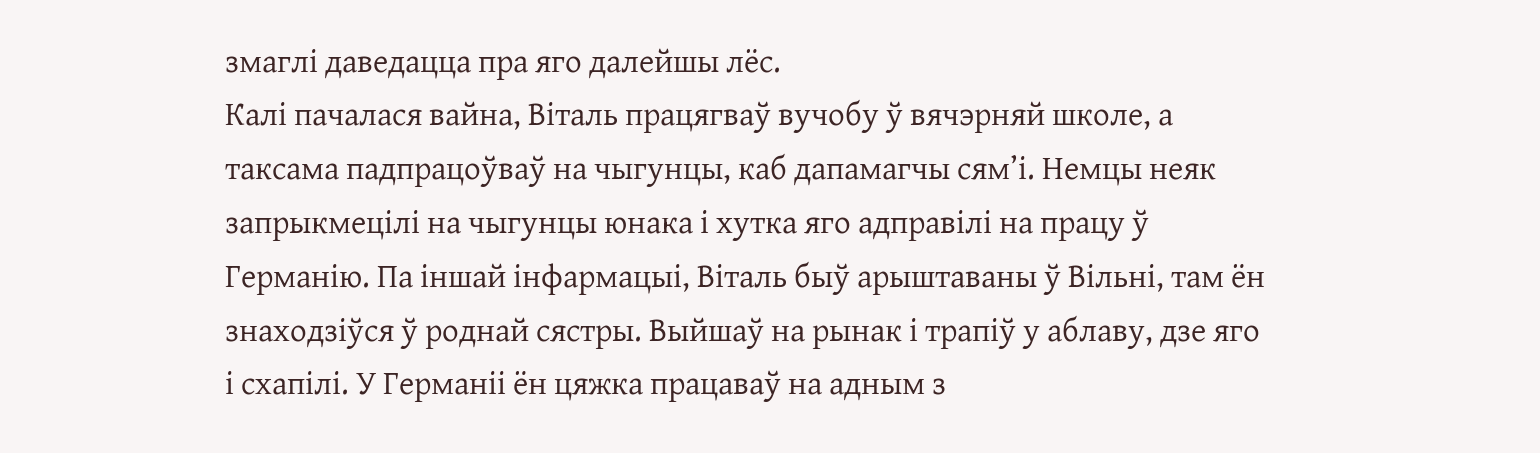змаглі даведацца пра яго далейшы лёс.
Калі пачалася вайна, Віталь працягваў вучобу ў вячэрняй школе, а таксама падпрацоўваў на чыгунцы, каб дапамагчы сям’і. Немцы неяк запрыкмецілі на чыгунцы юнака і хутка яго адправілі на працу ў Германію. Па іншай інфармацыі, Віталь быў арыштаваны ў Вільні, там ён знаходзіўся ў роднай сястры. Выйшаў на рынак і трапіў у аблаву, дзе яго і схапілі. У Германіі ён цяжка працаваў на адным з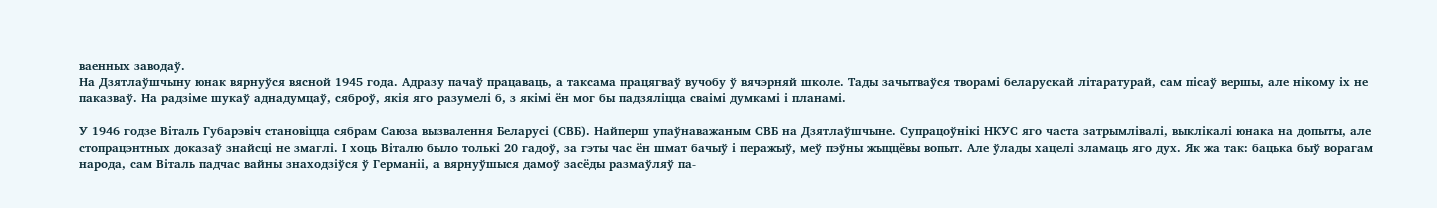ваенных заводаў.
На Дзятлаўшчыну юнак вярнуўся вясной 1945 года. Адразу пачаў працаваць, а таксама працягваў вучобу ў вячэрняй школе. Тады зачытваўся творамі беларускай літаратурай, сам пісаў вершы, але нікому іх не паказваў. На радзіме шукаў аднадумцаў, сяброў, якія яго разумелі б, з якімі ён мог бы падзяліцца сваімі думкамі і планамі.

У 1946 годзе Віталь Губарэвіч становіцца сябрам Саюза вызвалення Беларусі (СВБ). Найперш упаўнаважаным СВБ на Дзятлаўшчыне. Супрацоўнікі НКУС яго часта затрымлівалі, выклікалі юнака на допыты, але стопрацэнтных доказаў знайсці не змаглі. І хоць Віталю было толькі 20 гадоў, за гэты час ён шмат бачыў і перажыў, меў пэўны жыццёвы вопыт. Але ўлады хацелі зламаць яго дух. Як жа так: бацька быў ворагам народа, сам Віталь падчас вайны знаходзіўся ў Германіі, а вярнуўшыся дамоў засёды размаўляў па-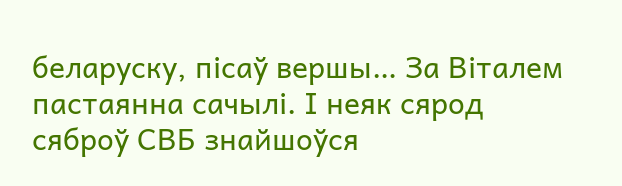беларуску, пісаў вершы… За Віталем пастаянна сачылі. І неяк сярод сяброў СВБ знайшоўся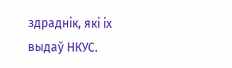здраднік, які іх выдаў НКУС.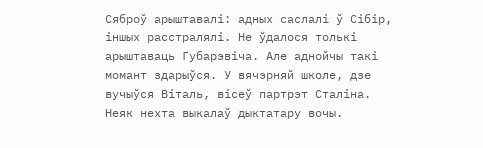Сяброў арыштавалі: адных саслалі ў Сібір, іншых расстралялі. Не ўдалося толькі арыштаваць Губарэвіча. Але аднойчы такі момант здарыўся. У вячэрняй школе, дзе вучыўся Віталь, вісеў партрэт Сталіна. Неяк нехта выкалаў дыктатару вочы.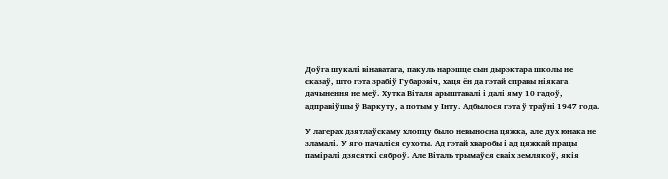Доўга шукалі вінаватага, пакуль нарэшце сын дырэктара школы не сказаў, што гэта зрабіў Губарэвіч, хаця ён да гэтай справы ніякага дачынення не меў. Хутка Віталя арыштавалі і далі яму 10 гадоў, адправіўшы ў Варкуту, а потым у Інту. Адбылося гэта ў траўні 1947 года.

У лагерах дзятлаўскаму хлопцу было невыносна цяжка, але дух юнака не зламалі. У яго пачаліся сухоты. Ад гэтай хваробы і ад цяжкай працы паміралі дзясяткі сяброў. Але Віталь трымаўся сваіх землякоў, якія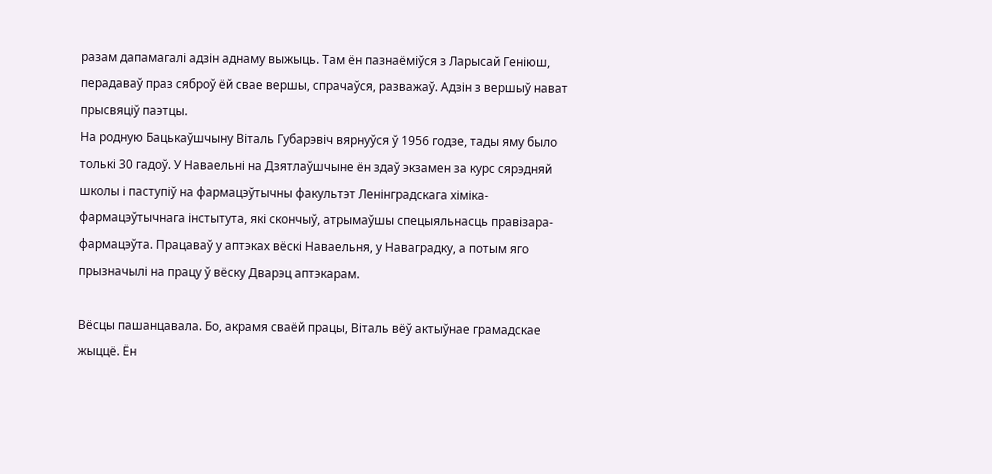разам дапамагалі адзін аднаму выжыць. Там ён пазнаёміўся з Ларысай Геніюш, перадаваў праз сяброў ёй свае вершы, спрачаўся, разважаў. Адзін з вершыў нават прысвяціў паэтцы.
На родную Бацькаўшчыну Віталь Губарэвіч вярнуўся ў 1956 годзе, тады яму было толькі 30 гадоў. У Наваельні на Дзятлаўшчыне ён здаў экзамен за курс сярэдняй школы і паступіў на фармацэўтычны факультэт Ленінградскага хіміка-фармацэўтычнага інстытута, які скончыў, атрымаўшы спецыяльнасць правізара-фармацэўта. Працаваў у аптэках вёскі Наваельня, у Наваградку, а потым яго прызначылі на працу ў вёску Дварэц аптэкарам.

Вёсцы пашанцавала. Бо, акрамя сваёй працы, Віталь вёў актыўнае грамадскае жыццё. Ён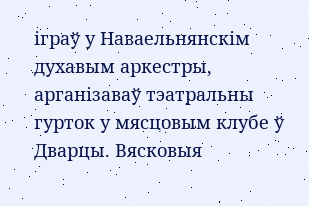іграў у Наваельнянскім духавым аркестры, арганізаваў тэатральны гурток у мясцовым клубе ў Дварцы. Вясковыя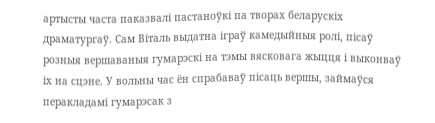артысты часта паказвалі пастаноўкі па творах беларускіх драматургаў. Сам Віталь выдатна іграў камедыйныя ролі, пісаў розныя вершаваныя гумарэскі на тэмы вясковага жыцця і выконваў іх на сцэне. У вольны час ён спрабаваў пісаць вершы, займаўся перакладамі гумарэсак з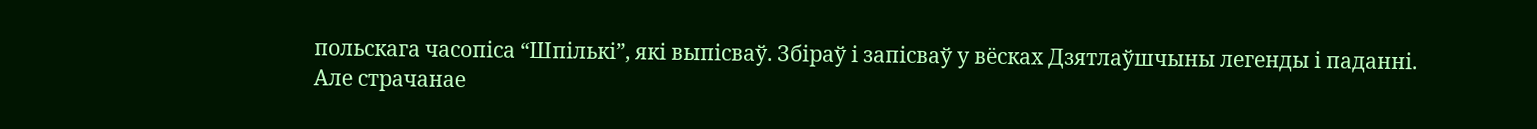польскага часопіса “Шпількі”, які выпісваў. Збіраў і запісваў у вёсках Дзятлаўшчыны легенды і паданні.
Але страчанае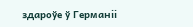здароўе ў Германіі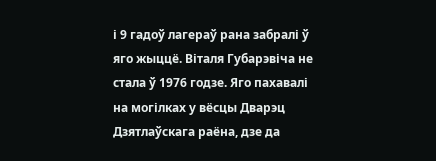і 9 гадоў лагераў рана забралі ў яго жыццё. Віталя Губарэвіча не стала ў 1976 годзе. Яго пахавалі на могілках у вёсцы Дварэц Дзятлаўскага раёна, дзе да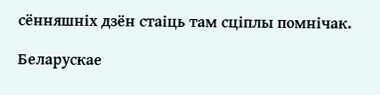сённяшніх дзён стаіць там сціплы помнічак.

Беларускае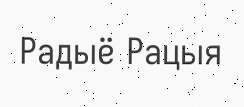Радыё Рацыя